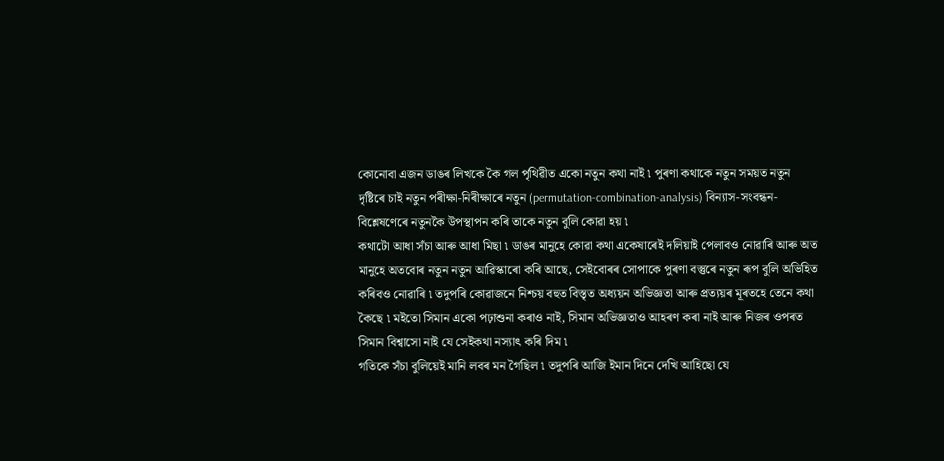কোনোবা এজন ডাঙৰ লিখকে কৈ গল পৃথিৱীত একো নতুন কথা নাই ৷ পুৰণা কথাকে নতুন সময়ত নতুন দৃষ্টিৰে চাই নতুন পৰীক্ষা-নিৰীক্ষাৰে নতুন (permutation-combination-analysis) বিন্যাস-সংবন্ধন-বিশ্লেষণেৰে নতুনকৈ উপস্থাপন কৰি তাকে নতুন বুলি কোৱা হয় ৷
কথাটো আধা সঁচা আৰু আধা মিছা ৷ ডাঙৰ মানুহে কোৱা কথা একেষাৰেই দলিয়াই পেলাবও নোৱাৰি আৰু অত মানুহে অতবোৰ নতুন নতুন আৱিস্কাৰো কৰি আছে, সেইবোৰৰ সোপাকে পুৰণা বস্তুৰে নতুন ৰূপ বুলি অভিহিত কৰিবও নোৱাৰি ৷ তদুপৰি কোৱাজনে নিশ্চয় বহুত বিস্তৃত অধ্যয়ন অভিজ্ঞতা আৰু প্ৰত্যয়ৰ মূৰতহে তেনে কথা কৈছে ৷ মইতো সিমান একো পঢ়াশুনা কৰাও নাই, সিমান অভিজ্ঞতাও আহৰণ কৰা নাই আৰু নিজৰ ওপৰত সিমান বিশ্বাসো নাই যে সেইকথা নস্যাৎ কৰি দিম ৷
গতিকে সঁচা বুলিয়েই মানি লবৰ মন গৈছিল ৷ তদুপৰি আজি ইমান দিনে দেখি আহিছো যে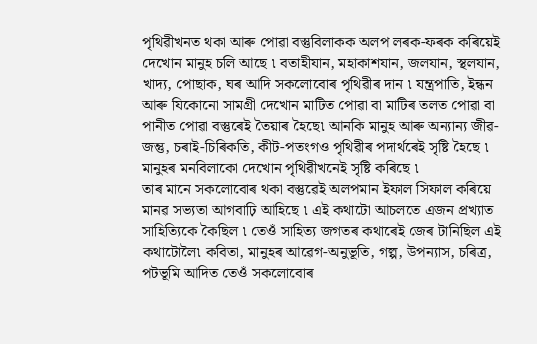পৃথিৱীখনত থকা আৰু পোৱা বস্তুবিলাকক অলপ লৰক-ফৰক কৰিয়েই দেখোন মানুহ চলি আছে ৷ বতাহীযান, মহাকাশযান, জলযান, স্থলযান, খাদ্য, পোছাক, ঘৰ আদি সকলোবোৰ পৃথিৱীৰ দান ৷ যন্ত্ৰপাতি, ইন্ধন আৰু যিকোনো সামগ্ৰী দেখোন মাটিত পোৱা বা মাটিৰ তলত পোৱা বা পানীত পোৱা বস্তুৰেই তৈয়াৰ হৈছে৷ আনকি মানুহ আৰু অন্যান্য জীৱ-জন্তু, চৰাই-চিৰিকতি, কীট-পতংগও পৃথিৱীৰ পদাৰ্থৰেই সৃষ্টি হৈছে ৷ মানুহৰ মনবিলাকো দেখোন পৃথিৱীখনেই সৃষ্টি কৰিছে ৷
তাৰ মানে সকলোবোৰ থকা বস্তুৱেই অলপমান ইফাল সিফাল কৰিয়ে মানৱ সভ্যতা আগবাঢ়ি আহিছে ৷ এই কথাটো আচলতে এজন প্ৰখ্যাত সাহিত্যিকে কৈছিল ৷ তেওঁ সাহিত্য জগতৰ কথাৰেই জেৰ টানিছিল এই কথাটোলৈ৷ কবিতা, মানুহৰ আৱেগ-অনুভূতি, গল্প, উপন্যাস, চৰিত্ৰ, পটভূমি আদিত তেওঁ সকলোবোৰ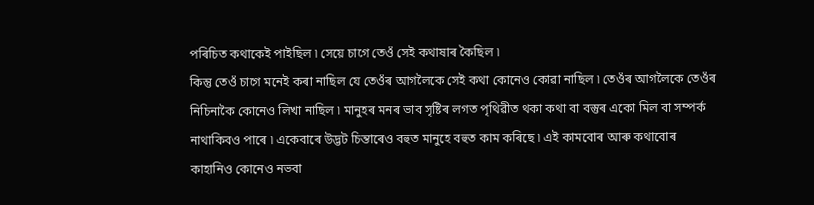পৰিচিত কথাকেই পাইছিল ৷ সেয়ে চাগে তেওঁ সেই কথাষাৰ কৈছিল ৷
কিন্তু তেওঁ চাগে মনেই কৰা নাছিল যে তেওঁৰ আগলৈকে সেই কথা কোনেও কোৱা নাছিল ৷ তেওঁৰ আগলৈকে তেওঁৰ নিচিনাকৈ কোনেও লিখা নাছিল ৷ মানুহৰ মনৰ ভাব সৃষ্টিৰ লগত পৃথিৱীত থকা কথা বা বস্তুৰ একো মিল বা সম্পৰ্ক নাথাকিবও পাৰে ৷ একেবাৰে উদ্ভট চিন্তাৰেও বহুত মানুহে বহুত কাম কৰিছে ৷ এই কামবোৰ আৰু কথাবোৰ কাহানিও কোনেও নভবা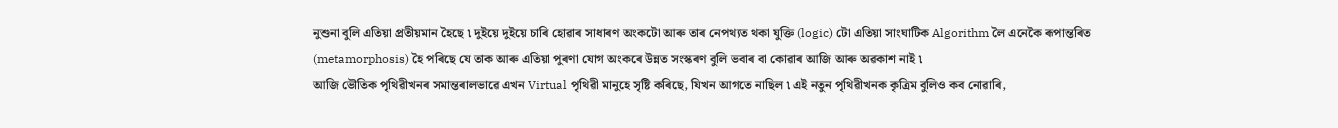নুশুনা বুলি এতিয়া প্ৰতীয়মান হৈছে ৷ দুইয়ে দুইয়ে চাৰি হোৱাৰ সাধাৰণ অংকটো আৰু তাৰ নেপথ্যত থকা যুক্তি (logic) টো এতিয়া সাংঘাটিক Algorithm লৈ এনেকৈ ৰূপান্তৰিত (metamorphosis) হৈ পৰিছে যে তাক আৰু এতিয়া পুৰণা যোগ অংকৰে উন্নত সংস্কৰণ বুলি ভবাৰ বা কোৱাৰ আজি আৰু অৱকাশ নাই ৷
আজি ভৌতিক পৃথিৱীখনৰ সমান্তৰালভাৱে এখন Virtual পৃথিৱী মানুহে সৃষ্টি কৰিছে, যিখন আগতে নাছিল ৷ এই নতুন পৃথিৱীখনক কৃত্ৰিম বুলিও কব নোৱাৰি,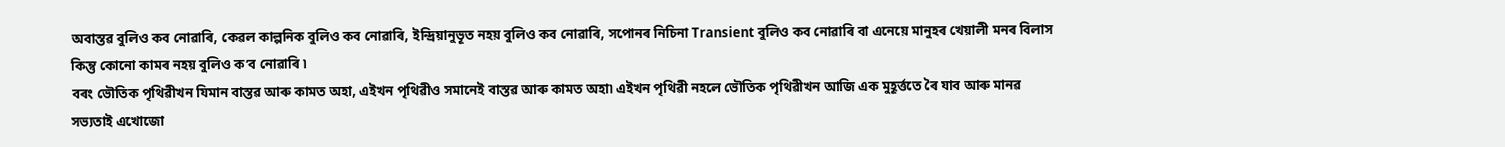অবাস্তৱ বুলিও কব নোৱাৰি, কেৱল কাল্পনিক বুলিও কব নোৱাৰি, ইন্দ্ৰিয়ানুভূত নহয় বুলিও কব নোৱাৰি, সপোনৰ নিচিনা Transient বুলিও কব নোৱাৰি বা এনেয়ে মানুহৰ খেয়ালী মনৰ বিলাস কিন্তু কোনো কামৰ নহয় বুলিও ক’ব নোৱাৰি ৷
বৰং ভৌতিক পৃথিৱীখন যিমান বাস্তৱ আৰু কামত অহা, এইখন পৃথিৱীও সমানেই বাস্তৱ আৰু কামত অহা৷ এইখন পৃথিৱী নহলে ভৌতিক পৃথিৱীখন আজি এক মুহূৰ্ত্ততে ৰৈ যাব আৰু মানৱ সভ্যতাই এখোজো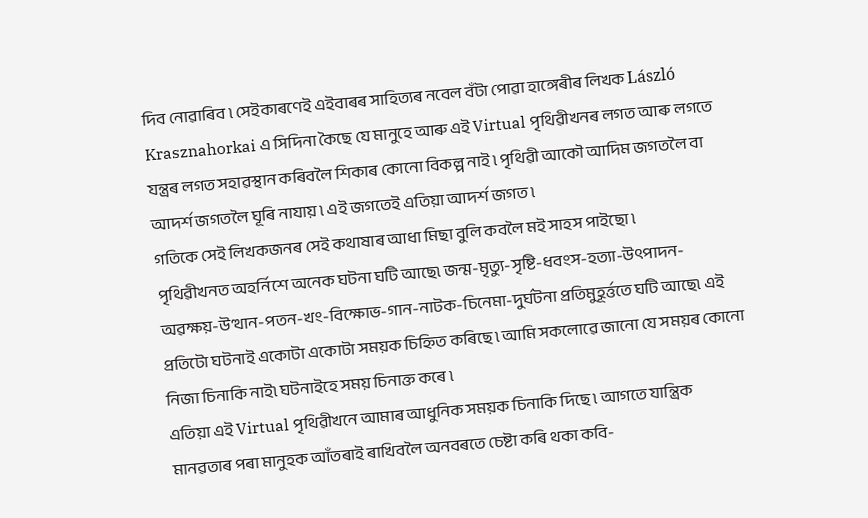দিব নোৱাৰিব ৷ সেইকাৰণেই এইবাৰৰ সাহিত্যৰ নবেল বঁটা পোৱা হাঙ্গেৰীৰ লিখক László Krasznahorkai এ সিদিনা কৈছে যে মানুহে আৰু এই Virtual পৃথিৱীখনৰ লগত আৰু লগতে যন্ত্ৰৰ লগত সহাৱস্থান কৰিবলৈ শিকাৰ কোনো বিকল্প নাই ৷ পৃথিৱী আকৌ আদিম জগতলৈ বা আদৰ্শ জগতলৈ ঘূৰি নাযায় ৷ এই জগতেই এতিয়া আদৰ্শ জগত ৷
গতিকে সেই লিখকজনৰ সেই কথাষাৰ আধা মিছা বুলি কবলৈ মই সাহস পাইছো ৷
পৃথিৱীখনত অহৰ্নিশে অনেক ঘটনা ঘটি আছে৷ জন্ম-মৃত্যু-সৃষ্টি-ধবংস-হত্যা-উৎপাদন-অৱক্ষয়-উত্থান-পতন-খং-বিক্ষোভ-গান-নাটক-চিনেমা-দুৰ্ঘটনা প্ৰতিমুহূৰ্ত্ততে ঘটি আছে৷ এই প্ৰতিটো ঘটনাই একোটা একোটা সময়ক চিহ্নিত কৰিছে ৷ আমি সকলোৱে জানো যে সময়ৰ কোনো নিজা চিনাকি নাই৷ ঘটনাইহে সময় চিনাক্ত কৰে ৷
এতিয়া এই Virtual পৃথিৱীখনে আমাৰ আধুনিক সময়ক চিনাকি দিছে ৷ আগতে যান্ত্ৰিক মানৱতাৰ পৰা মানুহক আঁতৰাই ৰাখিবলৈ অনবৰতে চেষ্টা কৰি থকা কবি-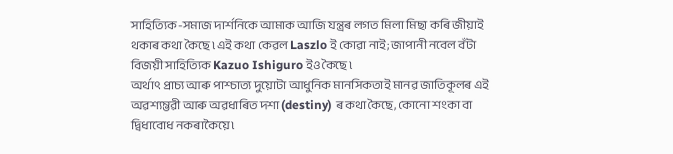সাহিত্যিক-সমাজ দাৰ্শনিকে আমাক আজি যন্ত্ৰৰ লগত মিলা মিছা কৰি জীয়াই থকাৰ কথা কৈছে ৷ এই কথা কেৱল Laszlo ই কোৱা নাই; জাপানী নবেল বঁটা বিজয়ী সাহিত্যিক Kazuo Ishiguro ইও কৈছে ৷
অৰ্থাৎ প্ৰাচ্য আৰু পাশ্চাত্য দুয়োটা আধুনিক মানসিকতাই মানৱ জাতিকূলৰ এই অৱশ্যম্ভৱী আৰু অৱধাৰিত দশা (destiny) ৰ কথা কৈছে, কোনো শংকা বা দ্বিধাবোধ নকৰাকৈয়ে ৷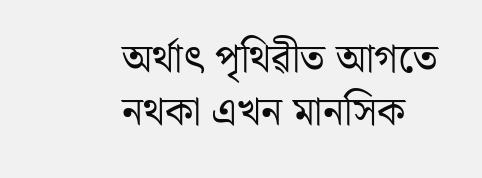অৰ্থাৎ পৃথিৱীত আগতে নথকা এখন মানসিক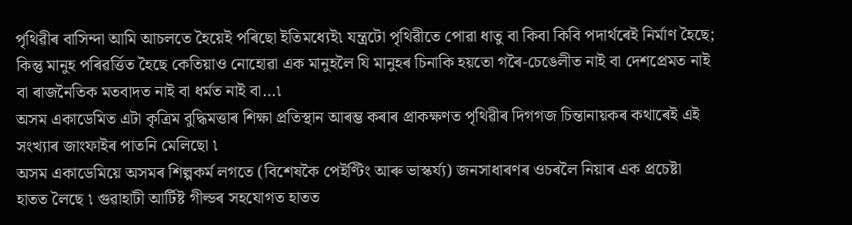পৃথিৱীৰ বাসিন্দা আমি আচলতে হৈয়েই পৰিছো ইতিমধ্যেই৷ যন্ত্ৰটো পৃথিৱীতে পোৱা ধাতু বা কিবা কিবি পদাৰ্থৰেই নিৰ্মাণ হৈছে; কিন্তু মানুহ পৰিৱৰ্ত্তিত হৈছে কেতিয়াও নোহোৱা এক মানুহলৈ যি মানুহৰ চিনাকি হয়তো গৰৈ-চেঙেলীত নাই বা দেশপ্ৰেমত নাই বা ৰাজনৈতিক মতবাদত নাই বা ধৰ্মত নাই বা…৷
অসম একাডেমিত এটা কৃত্ৰিম বুদ্ধিমত্তাৰ শিক্ষা প্ৰতিস্থান আৰম্ভ কৰাৰ প্ৰাকক্ষণত পৃথিৱীৰ দিগগজ চিন্তানায়কৰ কথাৰেই এই সংখ্যাৰ জাংফাইৰ পাতনি মেলিছো ৷
অসম একাডেমিয়ে অসমৰ শিল্পকৰ্ম লগতে (বিশেষকৈ পেইণ্টিং আৰু ভাস্কৰ্য্য) জনসাধাৰণৰ ওচৰলৈ নিয়াৰ এক প্ৰচেষ্টা হাতত লৈছে ৷ গুৱাহাটী আৰ্টিষ্ট গীল্ডৰ সহযোগত হাতত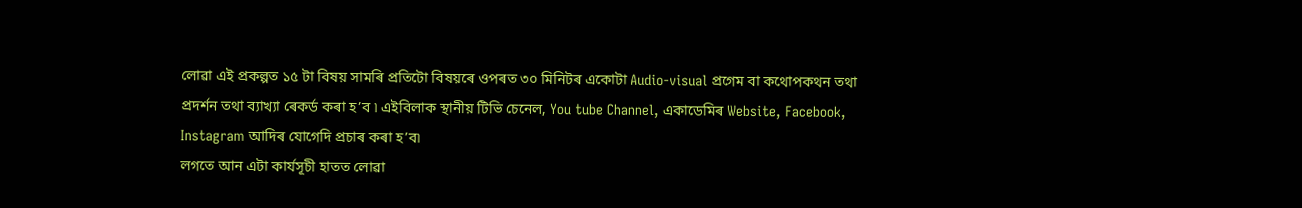লোৱা এই প্ৰকল্পত ১৫ টা বিষয় সামৰি প্ৰতিটো বিষয়ৰে ওপৰত ৩০ মিনিটৰ একোটা Audio-visual প্ৰগেম বা কথোপকথন তথা প্ৰদৰ্শন তথা ব্যাখ্যা ৰেকৰ্ড কৰা হ’ব ৷ এইবিলাক স্থানীয় টিভি চেনেল, You tube Channel, একাডেমিৰ Website, Facebook, Instagram আদিৰ যোগেদি প্ৰচাৰ কৰা হ’ব৷
লগতে আন এটা কাৰ্যসূচী হাতত লোৱা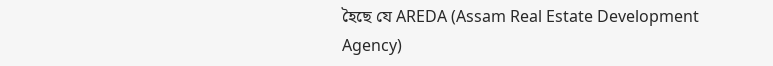হৈছে যে AREDA (Assam Real Estate Development Agency)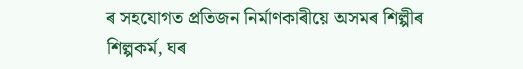ৰ সহযোগত প্ৰতিজন নিৰ্মাণকাৰীয়ে অসমৰ শিল্পীৰ শিল্পকৰ্ম, ঘৰ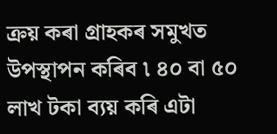ক্ৰয় কৰা গ্ৰাহকৰ সমুখত উপস্থাপন কৰিব ৷ ৪০ বা ৫০ লাখ টকা ব্যয় কৰি এটা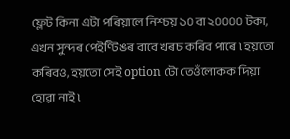ফ্লেট কিনা এটা পৰিয়ালে নিশ্চয় ১০ বা ২০০০০ টকা, এখন সুন্দৰ পেইণ্টিঙৰ বাবে খৰচ কৰিব পাৰে ৷ হয়তো কৰিবও, হয়তো সেই option টো তেওঁলোকক দিয়া হোৱা নাই ৷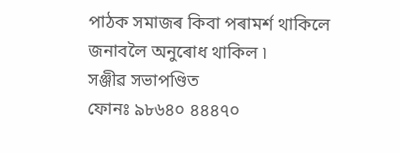পাঠক সমাজৰ কিবা পৰামৰ্শ থাকিলে জনাবলৈ অনুৰোধ থাকিল ৷
সঞ্জীৱ সভাপণ্ডিত
ফোনঃ ৯৮৬৪০ ৪৪৪৭০